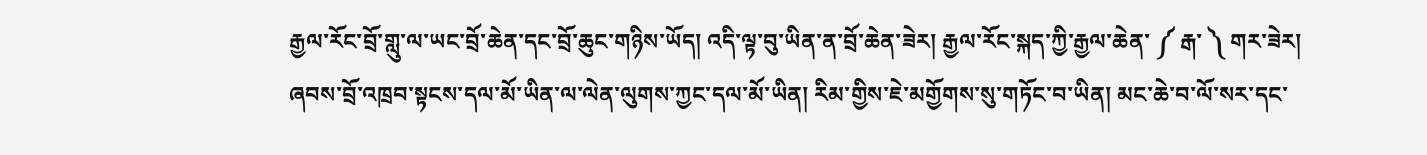རྒྱལ་རོང་བྲོ་གླུ་ལ་ཡང་བྲོ་ཆེན་དང་བྲོ་ཆུང་གཉིས་ཡོད། འདི་ལྟ་བུ་ཡིན་ན་བྲོ་ཆེན་ཟེར། རྒྱལ་རོང་སྐད་ཀྱི་རྒྱལ་ཆེན་ ༼ རྒ་ ༽ གར་ཟེར། ཞབས་བྲོ་འཁྲབ་སྟངས་དལ་མོ་ཡིན་ལ་ལེན་ལུགས་ཀྱང་དལ་མོ་ཡིན། རིམ་གྱིས་ཇེ་མགྱོགས་སུ་གཏོང་བ་ཡིན། མང་ཆེ་བ་ལོ་སར་དང་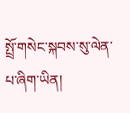སྤྲོ་གསེང་སྐབས་སུ་ལེན་པ་ཞིག་ཡིན།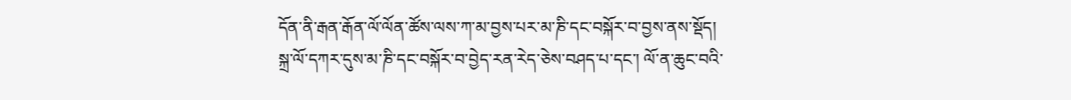དོན་ནི་རྒན་རྒོན་ལོ་ལོན་ཚོས་ལས་ཀ་མ་བྱས་པར་མ་ཎི་དང་བསྐོར་བ་བྱས་ནས་སྡོད། སྐྲ་ལོ་དཀར་དུས་མ་ཎི་དང་བསྐོར་བ་བྱེད་རན་རེད་ཅེས་བཤད་པ་དང་། ལོ་ན་ཆུང་བའི་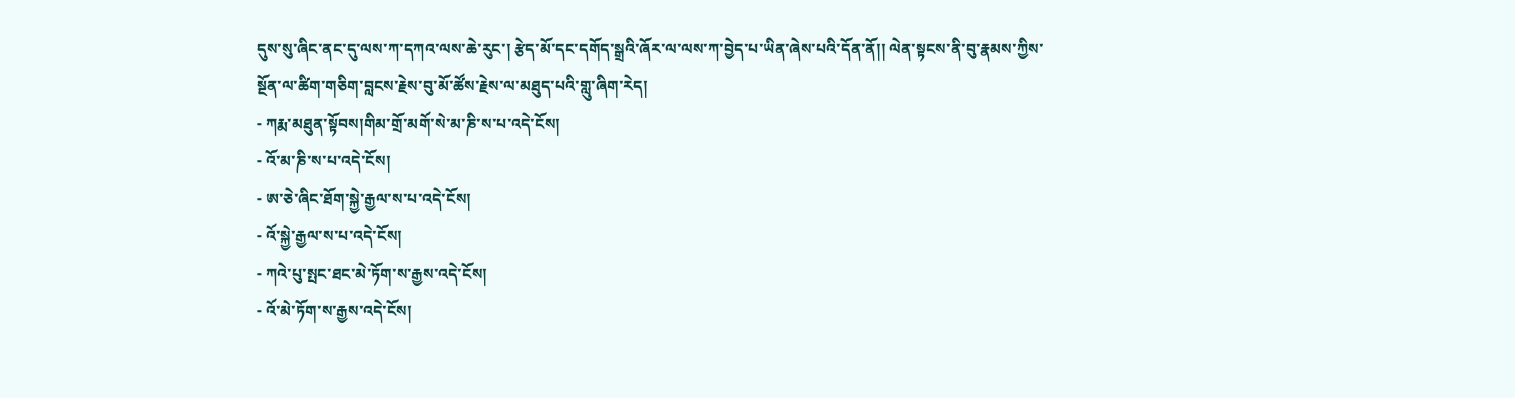དུས་སུ་ཞིང་ནང་དུ་ལས་ཀ་དཀའ་ལས་ཆེ་རུང་། རྩེད་མོ་དང་དགོད་སྒྲའི་ཞོར་ལ་ལས་ཀ་བྱེད་པ་ཡིན་ཞེས་པའི་དོན་ནོ།། ལེན་སྟངས་ནི་བུ་རྣམས་ཀྱིས་སྔོན་ལ་ཚིག་གཅིག་བླངས་རྗེས་བུ་མོ་ཚོས་རྗེས་ལ་མཐུད་པའི་གླུ་ཞིག་རེད།
- ཀརྨ་མཐུན་སྟོབས།གིམ་གྲོ་མགོ་སེ་མ་ཎི་ས་པ་འདེ་ངོས།
- འོ་མ་ཎི་ས་པ་འདེ་ངོས།
- ཨ་ཅེ་ཞིང་ཐོག་སྐྱེ་རྒྱལ་ས་པ་འདེ་ངོས།
- འོ་སྐྱེ་རྒྱལ་ས་པ་འདེ་ངོས།
- ཀའེ་པུ་སྤང་ཐང་མེ་ཏོག་ས་རྒྱས་འདེ་ངོས།
- འོ་མེ་ཏོག་ས་རྒྱས་འདེ་ངོས།